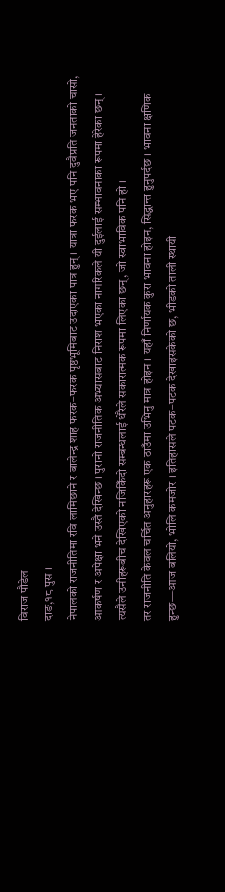विराज पौडेल
दाङ,१८ पुस ।
नेपालको राजनीतिमा रवि लामिछाने र बालेन्द्र शाह फरक–फरक पृष्ठभूमिबाट उदाएका पात्र हुन् । यात्रा फरक भए पनि दुवैप्रति जनताको चासो, आकर्षण र अपेक्षा भने उस्तै देखिन्छ । पुरानो राजनीतिक अभ्यासबाट निराश भएका नागरिकले यी दुईलाई सम्भावनाका रूपमा हेरेका छन् । त्यसैले उनीहरूबीच देखिएको नजिकिँदो सम्बन्धलाई धेरैले सकारात्मक रूपमा लिएका छन्, जो स्वाभाविक पनि हो ।
तर राजनीति केवल चर्चित अनुहारहरू एक ठाउँमा उभिनु मात्र होइन । यहाँ निर्णायक कुरा भावना होइन, सिद्धान्त हुनुपर्दछ । भावना क्षणिक हुन्छ—आज बलियो, भोलि कमजोर । इतिहासले पटक–पटक देखाइसकेको छ, भीडको ताली स्थायी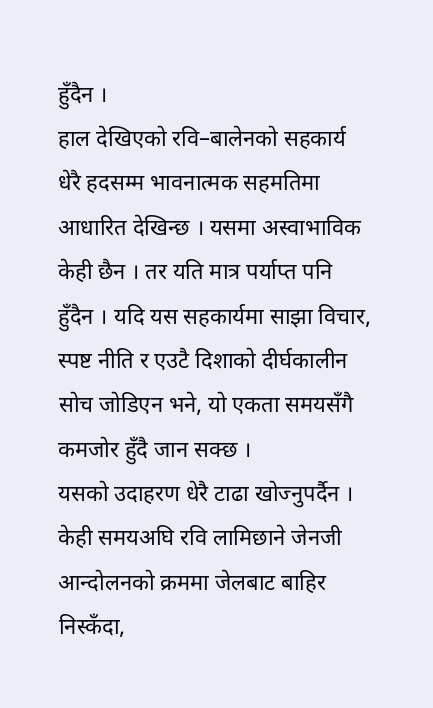हुँदैन ।
हाल देखिएको रवि–बालेनको सहकार्य धेरै हदसम्म भावनात्मक सहमतिमा आधारित देखिन्छ । यसमा अस्वाभाविक केही छैन । तर यति मात्र पर्याप्त पनि हुँदैन । यदि यस सहकार्यमा साझा विचार, स्पष्ट नीति र एउटै दिशाको दीर्घकालीन सोच जोडिएन भने, यो एकता समयसँगै कमजोर हुँदै जान सक्छ ।
यसको उदाहरण धेरै टाढा खोज्नुपर्दैन । केही समयअघि रवि लामिछाने जेनजी आन्दोलनको क्रममा जेलबाट बाहिर निस्कँदा,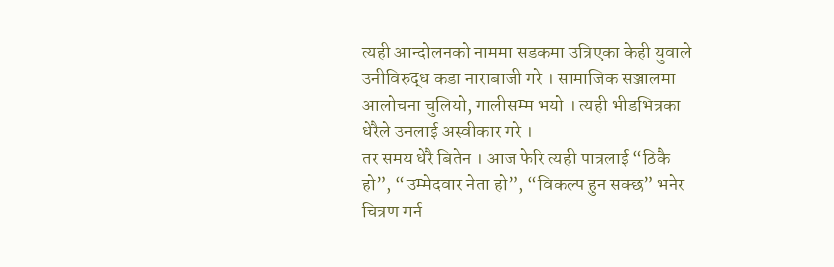त्यही आन्दोलनको नाममा सडकमा उत्रिएका केही युवाले उनीविरुद्ध कडा नाराबाजी गरे । सामाजिक सञ्जालमा आलोचना चुलियो, गालीसम्म भयो । त्यही भीडभित्रका धेरैले उनलाई अस्वीकार गरे ।
तर समय धेरै बितेन । आज फेरि त्यही पात्रलाई “ठिकै हो”, “उम्मेदवार नेता हो”, “विकल्प हुन सक्छ” भनेर चित्रण गर्न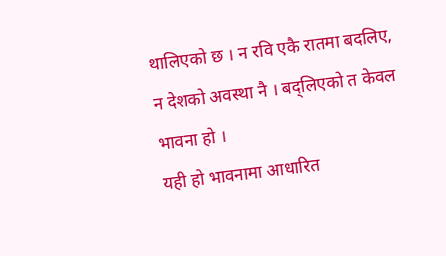थालिएको छ । न रवि एकै रातमा बदलिए, न देशको अवस्था नै । बद्लिएको त केवल भावना हो ।
यही हो भावनामा आधारित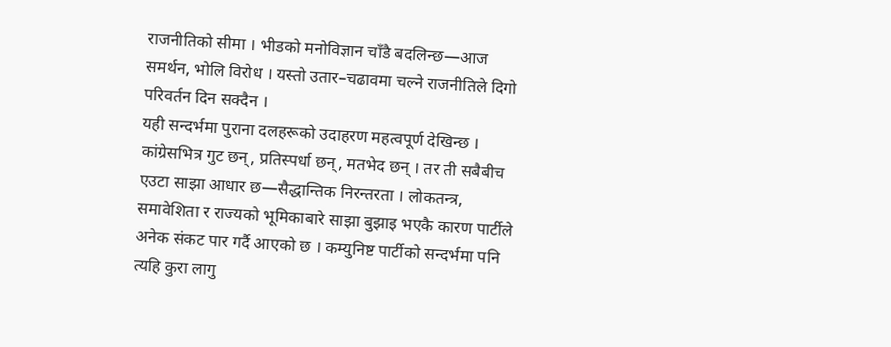राजनीतिको सीमा । भीडको मनोविज्ञान चाँडै बदलिन्छ—आज समर्थन, भोलि विरोध । यस्तो उतार–चढावमा चल्ने राजनीतिले दिगो परिवर्तन दिन सक्दैन ।
यही सन्दर्भमा पुराना दलहरूको उदाहरण महत्वपूर्ण देखिन्छ । कांग्रेसभित्र गुट छन्, प्रतिस्पर्धा छन्, मतभेद छन् । तर ती सबैबीच एउटा साझा आधार छ—सैद्धान्तिक निरन्तरता । लोकतन्त्र, समावेशिता र राज्यको भूमिकाबारे साझा बुझाइ भएकै कारण पार्टीले अनेक संकट पार गर्दै आएको छ । कम्युनिष्ट पार्टीको सन्दर्भमा पनि त्यहि कुरा लागु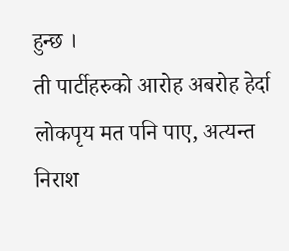हुन्छ ।
ती पार्टीहरुको आरोह अबरोह हेर्दा लोकपृय मत पनि पाए, अत्यन्त निराश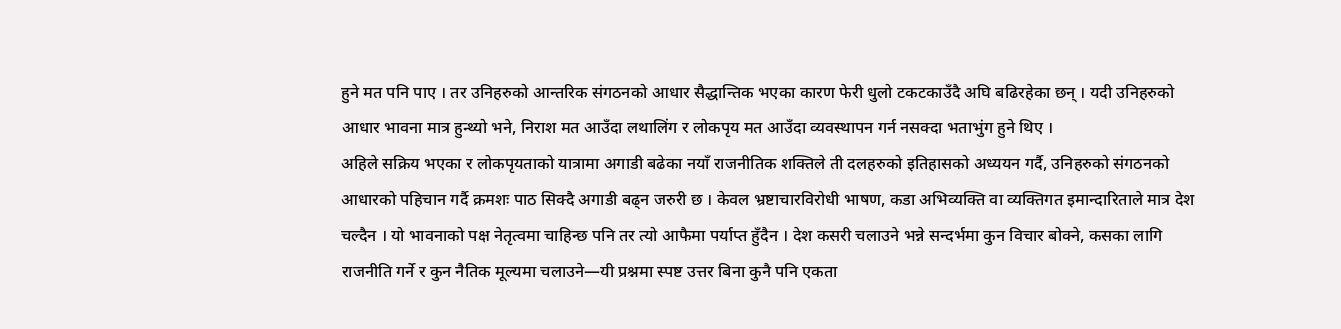हुने मत पनि पाए । तर उनिहरुको आन्तरिक संगठनको आधार सैद्धान्तिक भएका कारण फेरी धुलो टकटकाउँदै अघि बढिरहेका छन् । यदी उनिहरुको आधार भावना मात्र हुन्थ्यो भने, निराश मत आउँदा लथालिंग र लोकपृय मत आउँदा व्यवस्थापन गर्न नसक्दा भताभुंग हुने थिए ।
अहिले सक्रिय भएका र लोकपृयताको यात्रामा अगाडी बढेका नयाँ राजनीतिक शक्तिले ती दलहरुको इतिहासको अध्ययन गर्दै, उनिहरुको संगठनको आधारको पहिचान गर्दै क्रमशः पाठ सिक्दै अगाडी बढ्न जरुरी छ । केवल भ्रष्टाचारविरोधी भाषण, कडा अभिव्यक्ति वा व्यक्तिगत इमान्दारिताले मात्र देश चल्दैन । यो भावनाको पक्ष नेतृत्वमा चाहिन्छ पनि तर त्यो आफैमा पर्याप्त हुँदैन । देश कसरी चलाउने भन्ने सन्दर्भमा कुन विचार बोक्ने, कसका लागि राजनीति गर्ने र कुन नैतिक मूल्यमा चलाउने—यी प्रश्नमा स्पष्ट उत्तर बिना कुनै पनि एकता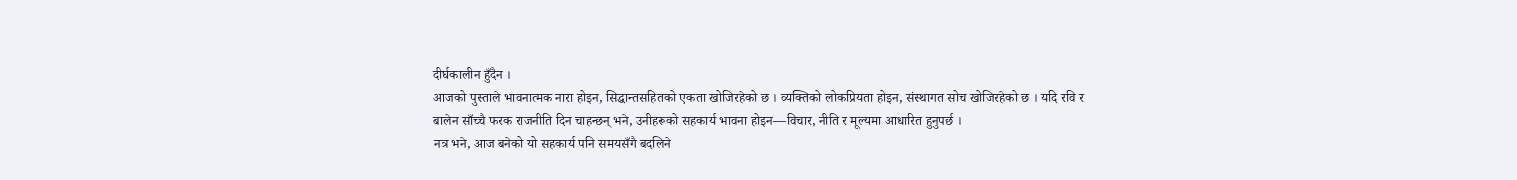दीर्घकालीन हुँदैन ।
आजको पुस्ताले भावनात्मक नारा होइन, सिद्धान्तसहितको एकता खोजिरहेको छ । व्यक्तिको लोकप्रियता होइन, संस्थागत सोच खोजिरहेको छ । यदि रवि र बालेन साँच्चै फरक राजनीति दिन चाहन्छन् भने, उनीहरूको सहकार्य भावना होइन—विचार, नीति र मूल्यमा आधारित हुनुपर्छ ।
नत्र भने, आज बनेको यो सहकार्य पनि समयसँगै बदलिने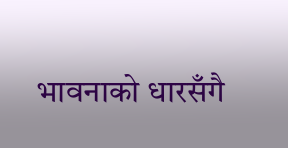भावनाको धारसँगै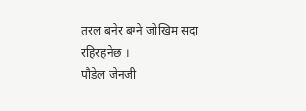तरल बनेर बग्ने जोखिम सदा रहिरहनेछ ।
पौडेल जेनजी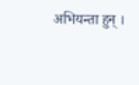अभियन्ता हुन् ।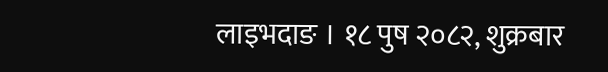लाइभदाङ । १८ पुष २०८२, शुक्रबार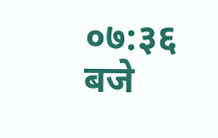०७:३६ बजे